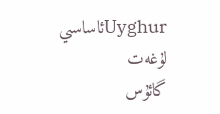Uyghurئاساسىي لۇغەت
گائۇس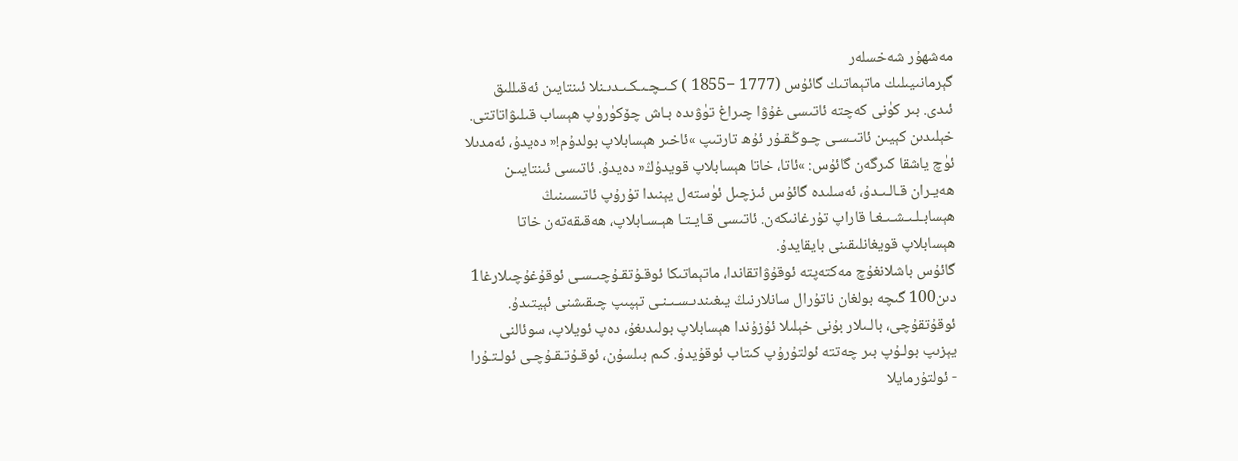مەشھۇر شەخسلەر
گېرمانىيىلىك ماتېماتىك گائۇس (1777 −1855 ) كـىـچـىـكـىـدىـنلا ئىنتايىن ئەقىللىق ئىدى. بىر كۈنى كەچتە ئاتىسى غۇۋا چىراغ تۈۋىدە بـاش چۆكۈرۈپ ھېساب قىلىۋاتاتتى. خېلىدىن كېيىن ئاتىـسـى چـوڭـقـۇر ئۇھ تارتىپ »ئاخىر ھېسابلاپ بولدۇم!« دەيدۇ، ئەمدىلا ئۈچ ياشقا كىرگەن گائۇس: »ئاتا، خاتا ھېسابلاپ قويدۇڭ« دەيدۇ. ئاتىسى ئىنتايىـن ھەيـران قـالـىـدۇ، ئەسلىدە گائۇس ئىزچىل ئۈستەل يېنىدا تۇرۇپ ئاتىسىنىڭ ھېسابـلـىـشـىـغـا قاراپ تۇرغانىكەن. ئاتىسى قـايـتـا ھېـسـابلاپ، ھەقىقەتەن خاتا ھېسابلاپ قويغانلىقىنى بايقايدۇ.
گائۇس باشلانغۇچ مەكتەپتە ئوقۇۋاتقاندا، ماتېماتىكا ئوقـۇتقـۇچىـسـى ئوقۇغۇچىلارغا1 دىن100 گىچە بولغان ناتۇرال سانلارنىڭ يىغىندىـسـىـنـى تېپىپ چىقىشنى ئېيتىدۇ. ئوقۇتقۇچى، بالـىلار بۇنى خېلىلا ئۇزۇندا ھېسابلاپ بولىدىغۇ، دەپ ئويلاپ، سوئالنى يېزىپ بولـۇپ بىر چەتتە ئولتۇرۇپ كىتاب ئوقۇيدۇ. كىم بىلسۇن، ئوقـۇتـقـۇچـى ئولـتـۇرا - ئولتۇرمايلا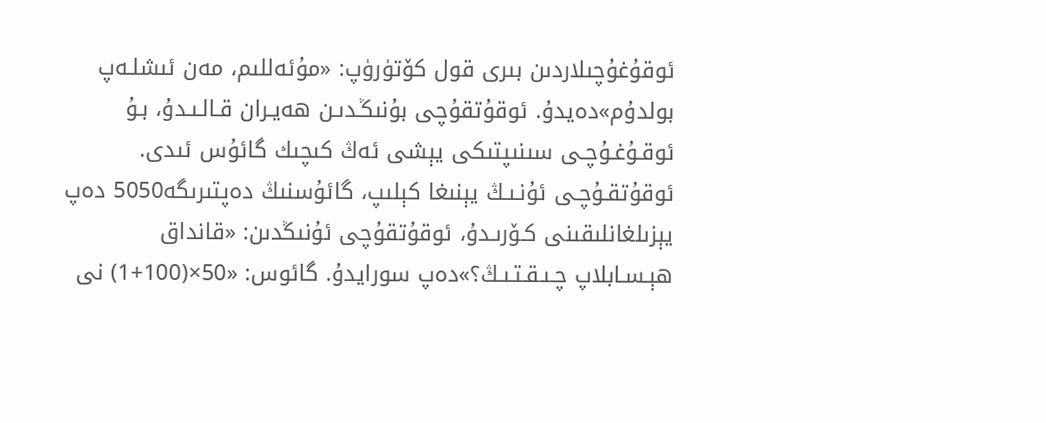ئوقۇغۇچىلاردىن بىرى قول كۆتۈرۈپ: «مۇئەللىم، مەن ئىشلـەپ بولدۇم»دەيدۇ. ئوقۇتقۇچى بۇنىڭـدىـن ھەيـران قـالـىـدۇ، بـۇ ئوقـۇغـۇچـى سىنىپتىكى يېشى ئەڭ كىچىك گائۇس ئىدى. ئوقۇتقـۇچـى ئۇنـىـڭ يېنىغا كېلىپ، گائۇسنىڭ دەپتىرىگە5050 دەپ يېزىلغانلىقىنى كـۆرىـدۇ، ئوقۇتقۇچى ئۇنىڭدىن: «قانداق ھېـسـابلاپ چـىـقـتـىـڭ؟»دەپ سورايدۇ. گائوس: «50×(100+1) نى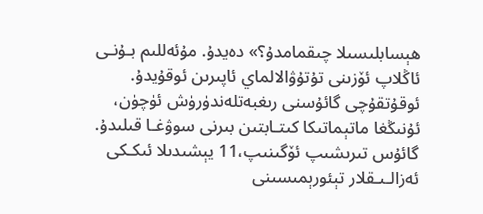ھېسابلىسىلا چىقمامدۇ؟» دەيدۇ. مۇئەللىم بـۇنـى ئاڭلاپ ئۆزىنى تۇتۇۋالالماي ئاپىرىن ئوقۇيدۇ. ئوقۇتقۇچى گائۇسنى رىغبەتلەندۈرۈش ئۈچۈن، ئۇنىڭغا ماتېماتىكا كىتـابتىن بىرنى سوۋغـا قىلىدۇ.
گائۇس تىرىشىپ ئۆگىنىپ،11 يېشىدىلا ئىكـكى ئەزالـىـقلار تېئورېمىسىنى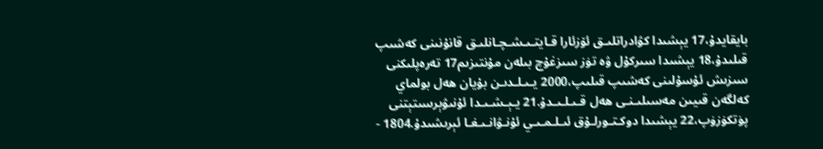بايقايدۇ،17 يېشىدا كۋادراتلىـق ئۆزئارا قـايتـىـشـچـانلىـق قانۇنىنى كەشىپ قىلىدۇ،18 يېشىدا سىركۇل ۋە تۈز سىزغۇچ بىلەن مۇنتىزىم17 تەرەپلىكنى سىزىش ئۇسۇلىنى كەشىپ قىلىپ،2000 يـىـلـدىـن بۇيان ھەل بولماي كەلگەن قىيىن مەسىلىـنـى ھەل قـىـلـىـدۇ.21 يـېـشـىـدا ئۇنىۋېرسىتېتنى پۈتكۈزۈپ،22 يېشىدا دوكـتـورلـۇق ئىـلـمـىـي ئۇنـۋانـىـغـا ئېرىشىدۇ.1804 -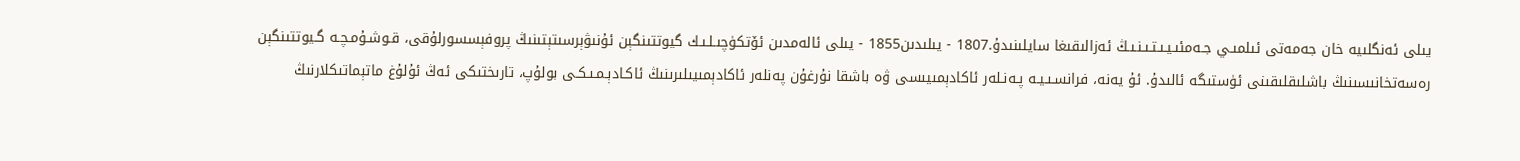يىلى ئەنگلىيە خان جەمەتى ئىلمىـي جـەمئىـيـىـتـىـنـىـڭ ئەزالىقىغا سايلىنىدۇ.1807 - يىلىدىن1855 - يىلى ئالەمدىن ئۆتكۈچىـلـىـك گيوتتىنگېن ئۇنىۋېرسىتېتىنىڭ پروفېسسورلۇقى، قـوشـۇمـچـە گـيوتتىنگېن رەسەتخانىسىنىڭ باشلىقلىقىنى ئۈستىگە ئالىدۇ. ئۇ يەنە، فرانسـىـيـە پـەنـلەر ئاكادېمىيىسى ۋە باشقا نۇرغۇن پەنلەر ئاكادېمىيىلىرىنىڭ ئاكـادېـمـىـكـى بولۇپ، تارىختىكى ئەڭ ئۇلۇغ ماتېماتىكلارنىڭ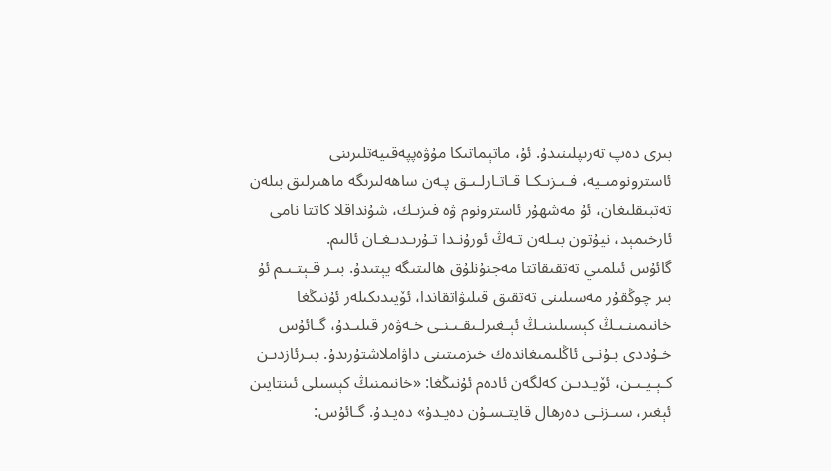بىرى دەپ تەرىپلىنىدۇ. ئۇ، ماتېماتىكا مۇۋەپپەقىيەتلىرىنى ئاسترونومىـيە، فـىـزىـكـا قـاتـارلـىـق پـەن ساھەلىرىگە ماھىرلىق بىلەن تەتبىقلىغان، ئۇ مەشھۇر ئاسترونوم ۋە فىزىـك، شۇنداقلا كاتتا نامى ئارخىمېد، نيۇتون بىـلەن تـەڭ ئورۇنـدا تـۇرىـدىـغـان ئالىم.
گائۇس ئىلمىي تەتقىقاتتا مەجنۇنلۇق ھالىتىگە يېتىدۇ. بىـر قـېتـىـم ئۇ بىر چوڭقۇر مەسىلىنى تەتقىق قىلىۋاتقاندا، ئۆيىدىكىلەر ئۇنىڭغا خانىمىنـىـڭ كېسىلىنىـڭ ئېـغىرلـىقـىـنـى خـەۋەر قىلىـدۇ، گـائۇس خـۇددى بـۇنـى ئاڭلىمىغاندەك خىزمىتىنى داۋاملاشتۇرىدۇ. بىـرئازدىـن كـېـيـىـن، ئۆيـدىـن كەلگەن ئادەم ئۇنىڭغا: «خانىمنىڭ كېسىلى ئىنتايىن ئېغىر، سىـزنـى دەرھال قايتـسـۇن دەيـدۇ» دەيـدۇ. گـائۇس: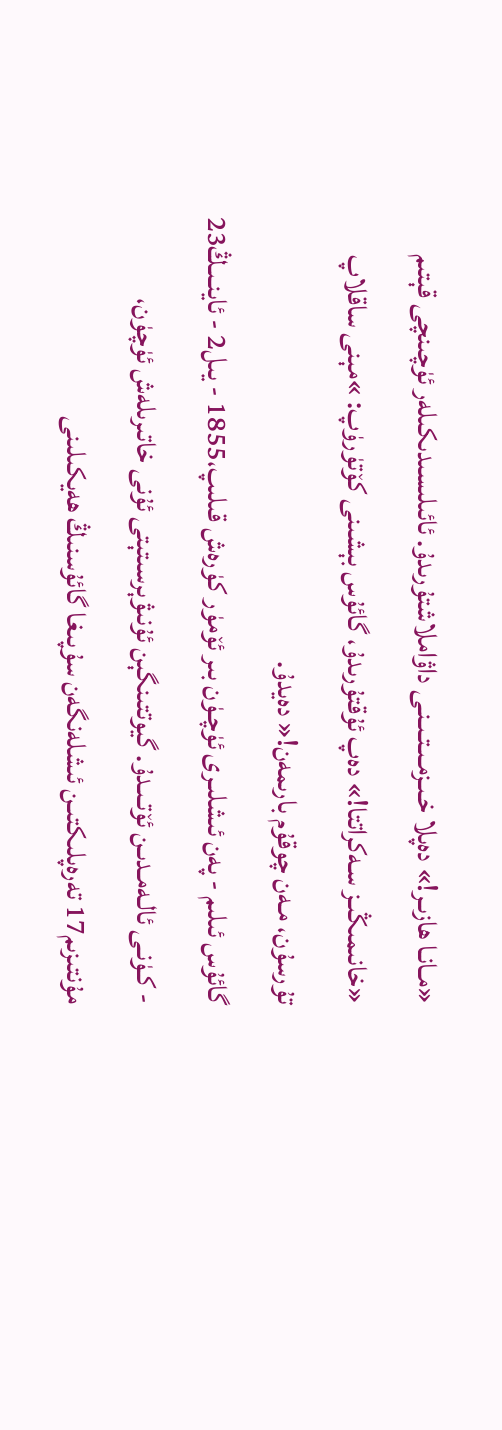«مـانـا ھازىـر!» دەپلا خـىـزمـىـتـىـنـى داۋاملاشتۇرىدۇ. ئائىلىسىدىكىلەر ئۈچىنچى قېتىم «خانىمىڭىـز سـەكراتتا!» دەپ ئۇقتۇرىدۇ، گائۇس بېشىنى كۆتۈرۈپ: »مېنى ساقلاپ تۇرسۇن، مـەن چوقۇم بارىمەن!« دەيدۇ.
گائۇس ئىلىم - پەن ئىشلىـرى ئۈچـۈن بىر ئۆمۈر كۈرەش قىلىپ،1855 - يىل2 - ئاينـىـڭ23 - كـۈنـى ئالـەمـدىـن ئۆتـىـدۇ. گيوتتىنگېن ئۇنىۋېرسىتېتى ئۇنى خاتىرىلەش ئۈچۈن، مۇنتىزىم17 تەرەپلىكتىـن ئىشلەنگەن سۇپىغا گائۇسنىڭ ھەيكىلىنى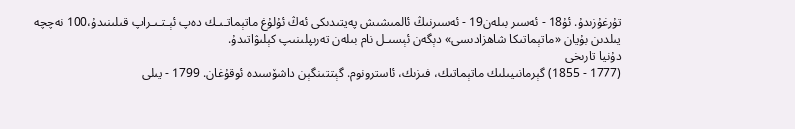تۇرغۇزىدۇ. ئۇ18 - ئەسىر بىلەن19 - ئەسىرنىڭ ئالمىشىش پەيتىدىكى ئەڭ ئۇلۇغ ماتېماتـىـك دەپ ئېـتـىـراپ قىلىنىدۇ،100 نەچچە يىلدىن بۇيان «ماتېماتىكا شاھزادىسى» دېگەن ئېسىـل نام بىلەن تەرىپلىنىپ كېلىۋاتىدۇ.
دۇنيا تارىخى
(1777 - 1855) گېرمانىيىلىك ماتېماتىك، فىزىك، ئاسترونوم. گېتتىنگېن داشۆسىدە ئوقۇغان. 1799 - يىلى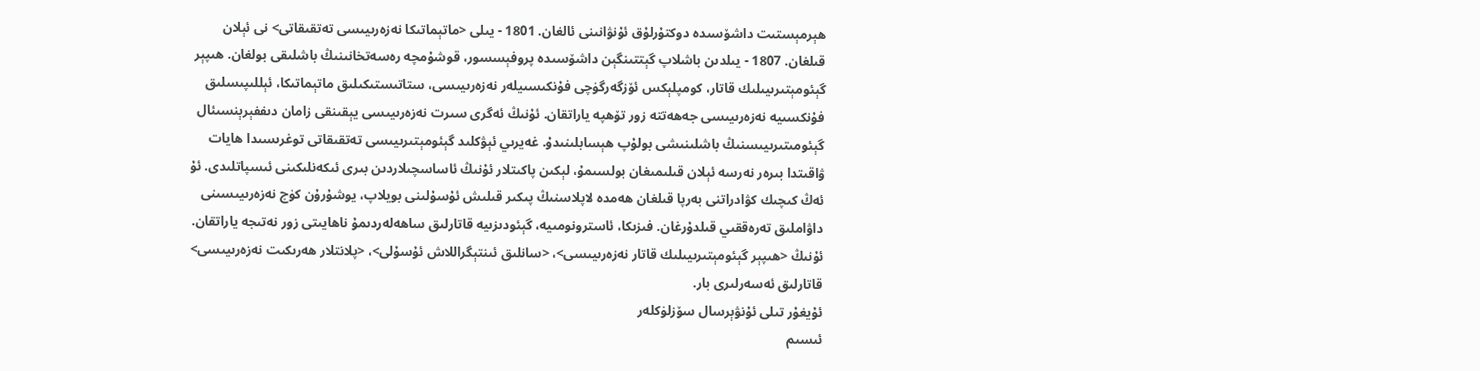ھېرمېستىت داشۆسىدە دوكتۇرلۇق ئۇنۋانىنى ئالغان. 1801 - يىلى <ماتېماتىكا نەزەرىيىسى تەتقىقاتى> نى ئېلان قىلغان. 1807 - يىلدىن باشلاپ گېتتىنگېن داشۆسىدە پروفېسسور، قوشۇمچە رەسەتخانىنىڭ باشلىقى بولغان. ھىپېر گېئومېتىرىيىلىك قاتار، كومپلېكس ئۆزگەرگۈچى فۇنكىسىيلەر نەزەرىيىسى، ستاتىستىكىلىق ماتېماتىكا، ئېللىپىسلىق فۇنكسىيە نەزەرىيىسى جەھەتتە زور تۆھپە ياراتقان. ئۇنىڭ ئەگرى سىرت نەزەرىيىسى يېقىنقى زامان دىففېرېنسىئال گېئومىتىرىيىسنىڭ باشلىنىشى بولۇپ ھېسابلىنىدۇ. غەيرىي ئېۋكلىد گېئومېتىرىيىسى تەتقىقاتى توغرىسىدا ھايات ۋاقىتدا بىرەر نەرسە ئېلان قىلىمىغان بولسىمۇ، لېكىن پاكىتلار ئۇنىڭ ئاساسچىلاردىن بىرى ئىكەنلىكىنى ئىسپاتلىدى. ئۇ ئەڭ كىچىك كۋادراتنى بەرپا قىلغان ھەمدە لاپلاسنىڭ پىكىر قىلىش ئۇسۇلىنى بويلاپ، يوشۇرۇن كۈچ نەزەرىيىسىنى داۋاملىق تەرەققىي قىلدۇرغان. فىزىكا، ئاسترونومىيە، گېئودىزىيە قاتارلىق ساھەلەردىمۇ ناھايىتى زور نەتىجە ياراتقان. ئۇنىڭ <ھىپېر گېئومېتىرىيىلىك قاتار نەزەرىيىسى>، <سانلىق ئىنتېگراللاش ئۇسۇلى>، <پلانتلار ھەرىكىت نەزەرىيىسى> قاتارلىق ئەسەرلىرى بار.
ئۇيغۇر تىلى ئۇنۋېرسال سۆزلۈكلەر
ئىسىم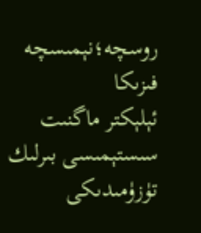روسچە؛نېمىسچە
فىزىكا
ئېلېكتر ماگنىت سىستېمىسى بىرلىك تۈزۈمىدىكى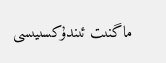ماگنىت ئىندۇكسىيىسى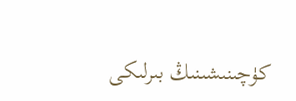كۈچىنىشىنىڭ بىرلىكى